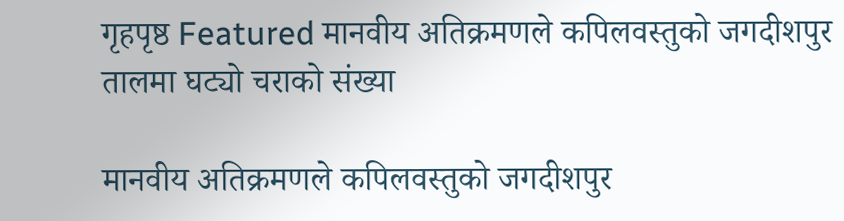गृहपृष्ठ Featured मानवीय अतिक्रमणले कपिलवस्तुको जगदीशपुर तालमा घट्यो चराको संख्या

मानवीय अतिक्रमणले कपिलवस्तुको जगदीशपुर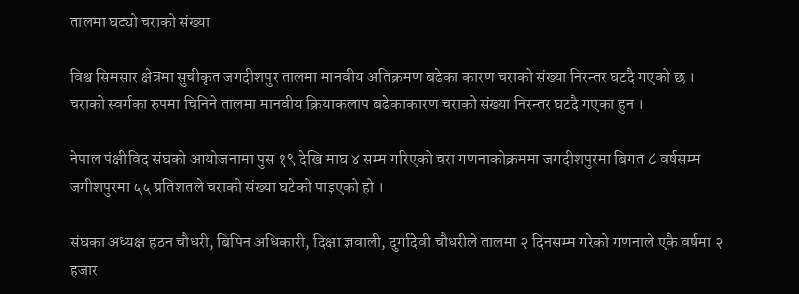तालमा घट्यो चराको संख्या

विश्व सिमसार क्षेत्रमा सुचीकृत जगदीशपुर तालमा मानवीय अतिक्रमण बढेका कारण चराको संख्या निरन्तर घटदै गएको छ । चराको स्वर्गका रुपमा चिनिने तालमा मानवीय क्रियाकलाप बढेकाकारण चराको संख्या निरन्तर घटदै गएका हुन ।

नेपाल पंक्षीविद संघको आयोजनामा पुस १९ देखि माघ ४ सम्म गरिएको चरा गणनाकोक्रममा जगदीशपुरमा बिगत ८ वर्षसम्म जगीशपुरमा ५५ प्रतिशतले चराको संख्या घटेको पाइएको हो ।

संघका अध्यक्ष हठन चौधरी, बिपिन अधिकारी, दिक्षा ज्ञवाली, दुर्गादेवी चौधरीले तालमा २ दिनसम्म गरेको गणनाले एकै वर्षमा २ हजार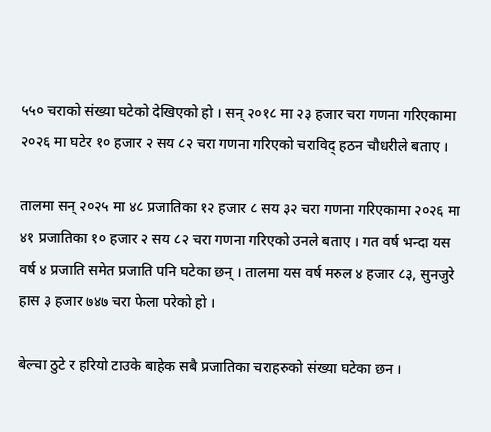५५० चराको संख्या घटेको देखिएको हो । सन् २०१८ मा २३ हजार चरा गणना गरिएकामा २०२६ मा घटेर १० हजार २ सय ८२ चरा गणना गरिएको चराविद् हठन चौधरीले बताए ।

तालमा सन् २०२५ मा ४८ प्रजातिका १२ हजार ८ सय ३२ चरा गणना गरिएकामा २०२६ मा ४१ प्रजातिका १० हजार २ सय ८२ चरा गणना गरिएको उनले बताए । गत वर्ष भन्दा यस वर्ष ४ प्रजाति समेत प्रजाति पनि घटेका छन् । तालमा यस वर्ष मरुल ४ हजार ८३, सुनजुरे हास ३ हजार ७४७ चरा फेला परेको हो ।

बेल्चा ठुटे र हरियो टाउके बाहेक सबै प्रजातिका चराहरुको संख्या घटेका छन ।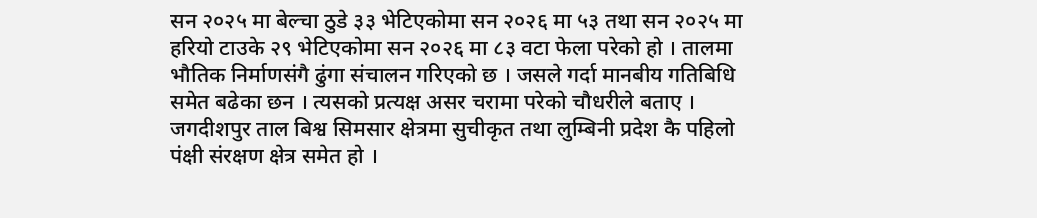सन २०२५ मा बेल्चा ठुडे ३३ भेटिएकोमा सन २०२६ मा ५३ तथा सन २०२५ मा हरियो टाउके २९ भेटिएकोमा सन २०२६ मा ८३ वटा फेला परेको हो । तालमा भौतिक निर्माणसंगै ढुंगा संचालन गरिएको छ । जसले गर्दा मानबीय गतिबिधि समेत बढेका छन । त्यसको प्रत्यक्ष असर चरामा परेको चौधरीले बताए । जगदीशपुर ताल बिश्व सिमसार क्षेत्रमा सुचीकृत तथा लुम्बिनी प्रदेश कै पहिलो पंक्षी संरक्षण क्षेत्र समेत हो ।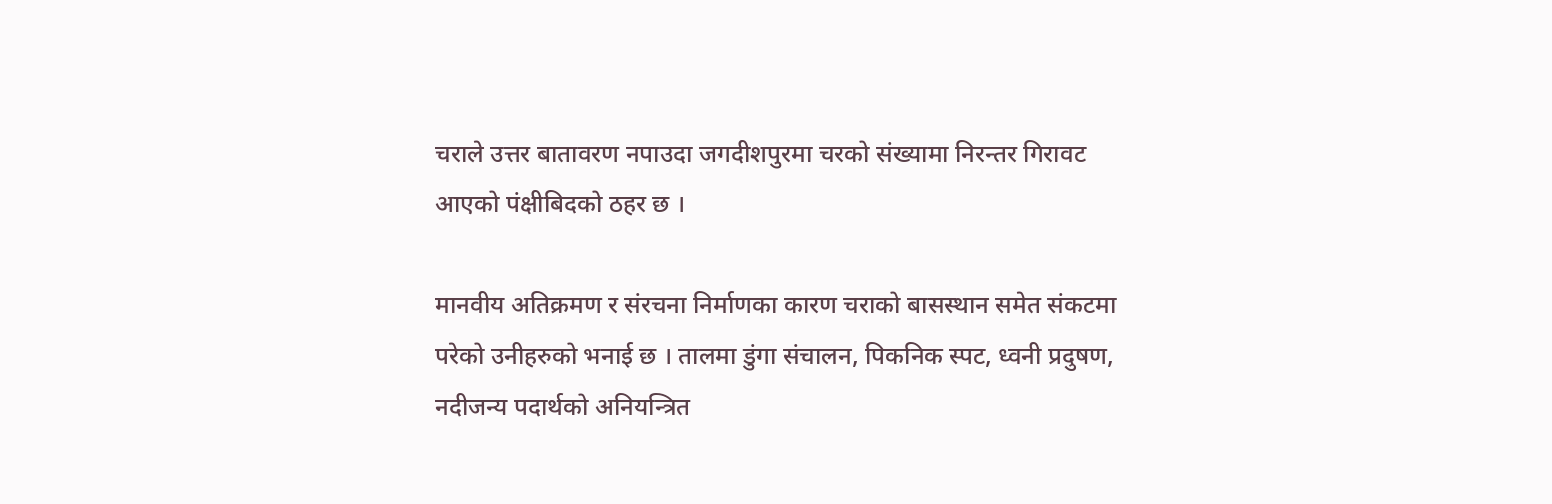चराले उत्तर बातावरण नपाउदा जगदीशपुरमा चरको संख्यामा निरन्तर गिरावट आएको पंक्षीबिदको ठहर छ ।

मानवीय अतिक्रमण र संरचना निर्माणका कारण चराको बासस्थान समेत संकटमा परेको उनीहरुको भनाई छ । तालमा डुंगा संचालन, पिकनिक स्पट, ध्वनी प्रदुषण, नदीजन्य पदार्थको अनियन्त्रित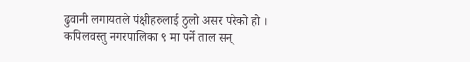ढुवानी लगायतले पंक्षीहरुलाई ठुलो असर परेको हो । कपिलवस्तु नगरपालिका ९ मा पर्ने ताल सन्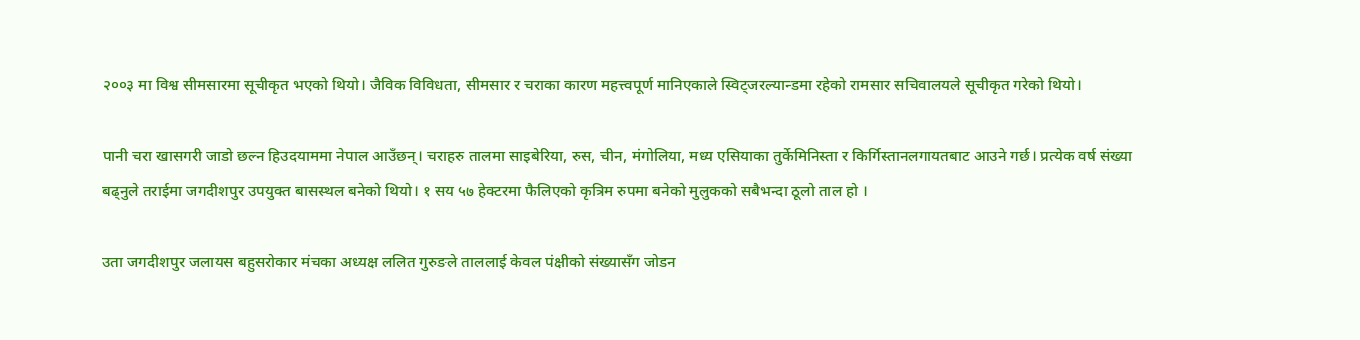२००३ मा विश्व सीमसारमा सूचीकृत भएको थियो। जैविक विविधता, सीमसार र चराका कारण महत्त्वपूर्ण मानिएकाले स्विट्जरल्यान्डमा रहेको रामसार सचिवालयले सूचीकृत गरेको थियो।

पानी चरा खासगरी जाडो छल्न हिउदयाममा नेपाल आउँछन्। चराहरु तालमा साइबेरिया, रुस, चीन, मंगोलिया, मध्य एसियाका तुर्केमिनिस्ता र किर्गिस्तानलगायतबाट आउने गर्छ। प्रत्येक वर्ष संख्या बढ्नुले तराईमा जगदीशपुर उपयुक्त बासस्थल बनेको थियो। १ सय ५७ हेक्टरमा फैलिएको कृत्रिम रुपमा बनेको मुलुकको सबैभन्दा ठूलो ताल हो ।

उता जगदीशपुर जलायस बहुसरोकार मंचका अध्यक्ष ललित गुरुङले ताललाई केवल पंक्षीको संख्यासँग जोडन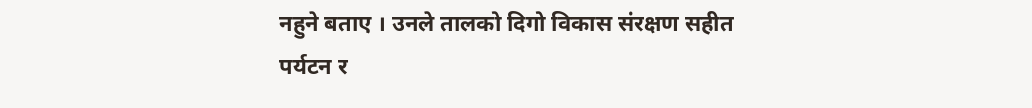नहुने बताए । उनले तालको दिगो विकास संरक्षण सहीत पर्यटन र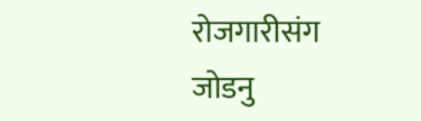रोजगारीसंग जोडनु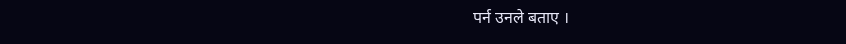पर्न उनले बताए ।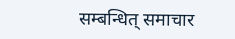सम्बन्धित् समाचार